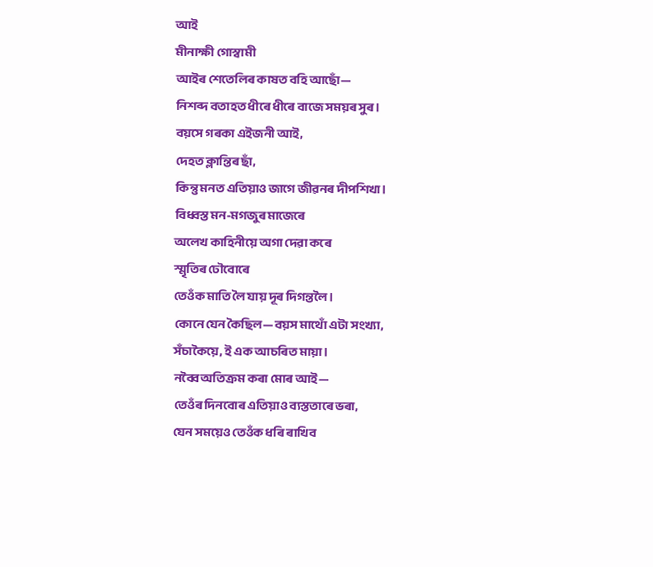আই
মীনাক্ষী গোস্বামী
আইৰ শেতেলিৰ কাষত বহি আছোঁ—
নিশব্দ বতাহত ধীৰে ধীৰে বাজে সময়ৰ সুৰ।
বয়সে গৰকা এইজনী আই,
দেহত ক্লান্তিৰ ছাঁ,
কিন্তু মনত এতিয়াও জাগে জীৱনৰ দীপশিখা।
বিধ্বস্ত মন-মগজুৰ মাজেৰে
অলেখ কাহিনীয়ে অগা দেৱা কৰে
স্মৃতিৰ ঢৌবোৰে
তেওঁক মাতি লৈ যায় দূৰ দিগন্তলৈ।
কোনে যেন কৈছিল—বয়স মাথোঁ এটা সংখ্যা,
সঁচাকৈয়ে, ই এক আচৰিত মায়া।
নব্বৈ অতিক্ৰম কৰা মোৰ আই—
তেওঁৰ দিনবোৰ এতিয়াও ব্যস্ততাৰে ভৰা,
যেন সময়েও তেওঁক ধৰি ৰাখিব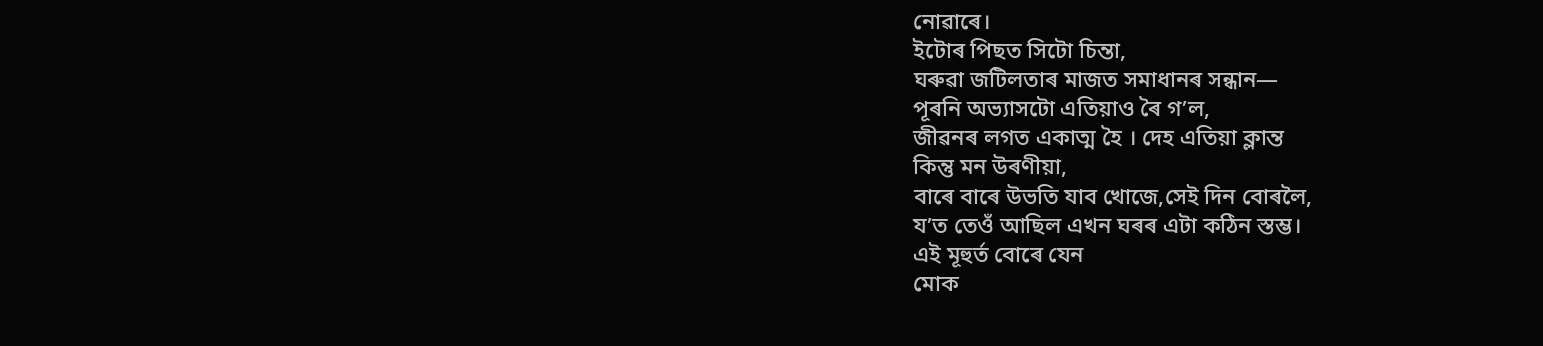নোৱাৰে।
ইটোৰ পিছত সিটো চিন্তা,
ঘৰুৱা জটিলতাৰ মাজত সমাধানৰ সন্ধান—
পূৰনি অভ্যাসটো এতিয়াও ৰৈ গ’ল,
জীৱনৰ লগত একাত্ম হৈ । দেহ এতিয়া ক্লান্ত
কিন্তু মন উৰণীয়া,
বাৰে বাৰে উভতি যাব খোজে,সেই দিন বোৰলৈ,
য’ত তেওঁ আছিল এখন ঘৰৰ এটা কঠিন স্তম্ভ।
এই মূহুৰ্ত বোৰে যেন
মোক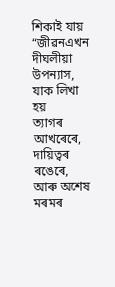শিকাই যায়
“জীৱনএখন দীঘলীয়া উপন্যাস,
যাক লিখা হয়
ত্যাগৰ আখৰেৰে,
দায়িত্বৰ ৰঙেৰে,
আৰু অশেষ মৰমৰ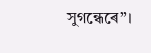সুগন্ধেৰে”।